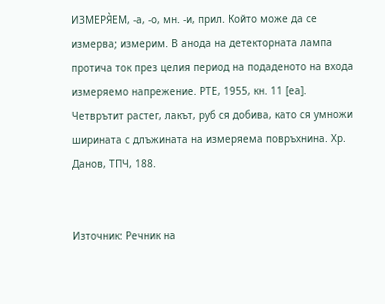ИЗМЕРЯ̀ЕМ, -а, -о, мн. -и, прил. Който може да се измерва; измерим. В анода на детекторната лампа протича ток през целия период на подаденото на входа измеряемо напрежение. РТЕ, 1955, кн. 11 [еа]. Четврътит растег, лакът, руб ся добива, като ся умножи ширината с длъжината на измеряема повръхнина. Хр. Данов, ТПЧ, 188.


Източник: Речник на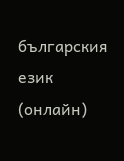българския език (онлайн)